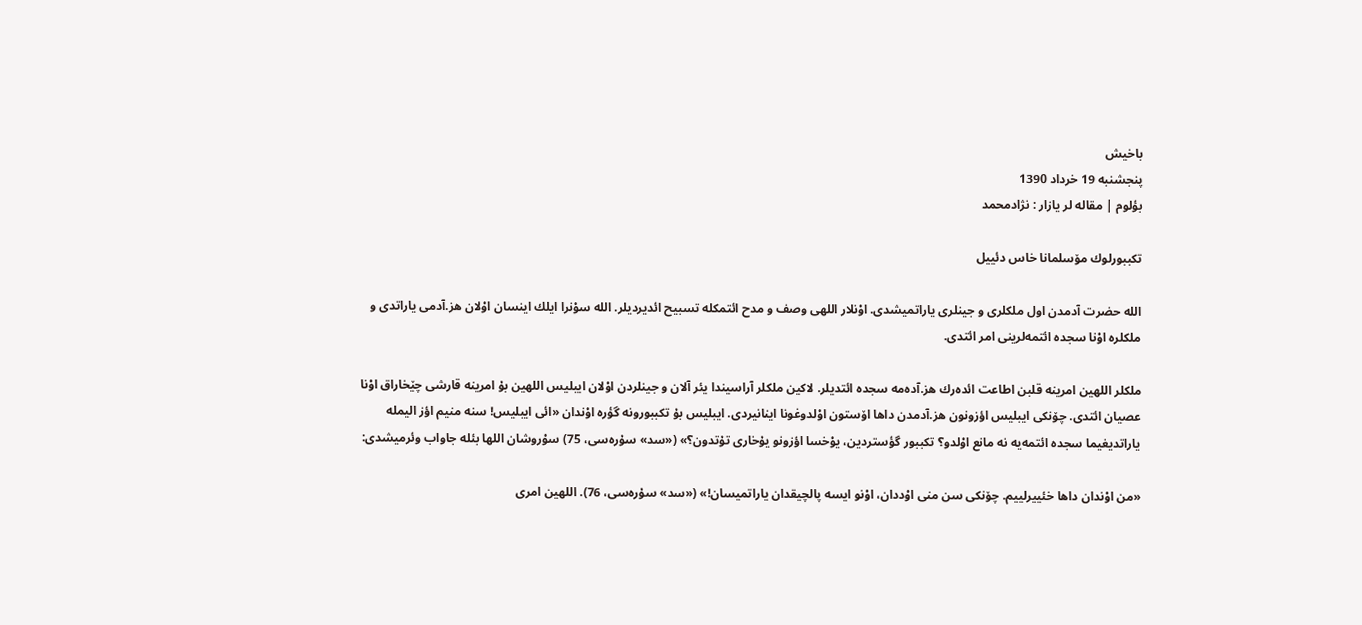باخیش
پنجشنبه 19 خرداد 1390
بؤلوم | مقاله لر یازار : نژادمحمد

تكببورلوك مۆسلمانا خاس دئییل

الله حضرت آدمدن اول ملكلری و جینلری یاراتمیشدی. اوْنلار اللهی وصف و مدح ائتمكله تسبیح ائدیردیلر. الله سوْنرا ایلك اینسان اوْلان هز.آدمی یاراتدی و ملكلره اوْنا سجده ائتمه‌لرینی امر ائتدی.

ملكلر اللهین امرینه قلبن اطاعت ائده‌رك هز.آده‌مه سجده ائتدیلر. لاكین ملكلر آراسیندا یئر آلان و جینلردن اوْلان ایبلیس اللهین بۇ امرینه قارشی چێخاراق اوْنا عصیان ائتدی. چۆنكی ایبلیس اؤزونون هز.آدمدن داها اۆستون اوْلدوغونا اینانیردی. ایبلیس بۇ تكببورونه گؤره اوْندان «ائی ایبلیس! سنه منیم اؤز الیمله یاراتدیغیما سجده ائتمه‌یه نه مانع اوْلدو؟ تكببور گؤستردین، یوْخسا اؤزونو یۇخاری تۇتدون؟» («سد» سۇره‌سی، 75) سوْروشان اللها بئله جاواب وئرمیشدی:

«من اوْندان داها خئییرلییم. چۆنكی سن منی اوْددان، اوْنو ایسه پالچیقدان یاراتمیسان!» («سد» سۇره‌سی، 76). اللهین امری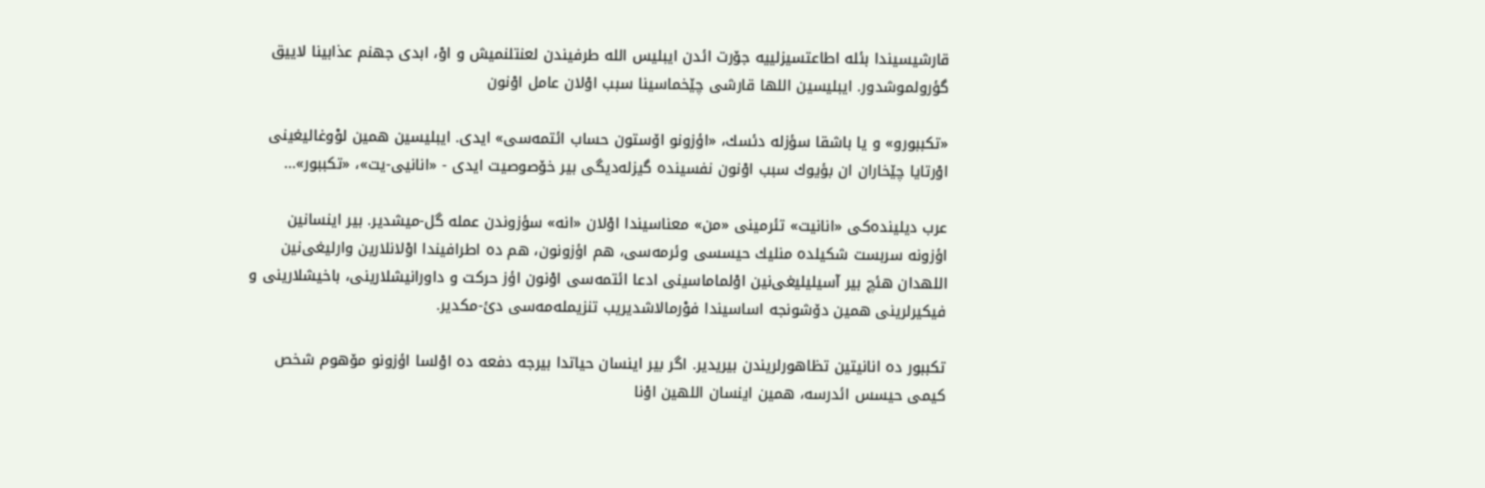قارشیسیندا بئله اطاعتسیزلییه جۆرت ائدن ایبلیس الله طرفیندن لعنتلنمیش و اوْ، ابدی جهنم عذابینا لاییق گؤرولموشدور. ایبلیسین اللها قارشی چێخماسینا سبب اوْلان عامل اوْنون

«تكببورو» و یا باشقا سؤزله دئسك، «اؤزونو اۆستون حساب ائتمه‌سی» ایدی. ایبلیسین همین لوْوغالیغینی اوْرتایا چێخاران ان بؤیوك سبب اوْنون نفسینده گیزله‌دیگی بیر خۆصوصیت ایدی - «انانیی-یت»، «تكببور»...

عرب دیلینده‌كی «انانیت» تئرمینی «من» معناسیندا اوْلان «انه» سؤزوندن عمله گل-میشدیر. بیر اینسانین اؤزونه سربست شكیلده منلیك حیسسی وئرمه‌سی، هم اؤزونون، هم ده اطرافیندا اوْلانلارین وارلیغی‌نین اللهدان هئچ بیر آسیلیلیغی‌نین اوْلماماسینی ادعا ائتمه‌سی اوْنون اؤز حركت و داورانیشلارینی، باخیشلارینی و فیكیرلرینی همین دۆشونجه اساسیندا فوْرمالاشدیریب تنزیمله‌مه‌سی دئ-مكدیر.

تكببور ده انانیتین تظاهورلریندن بیریدیر. اگر بیر اینسان حیاتدا بیرجه دفعه‌ ده اوْلسا اؤزونو مۆهوم شخص كیمی حیسس ائدرسه، همین اینسان اللهین اوْنا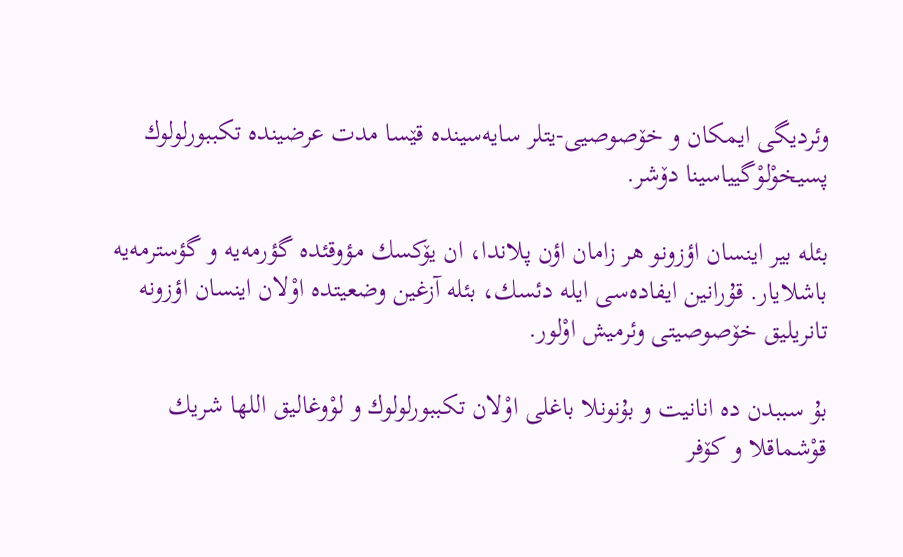وئردیگی ایمكان و خۆصوصیی-یتلر سایه‌سینده قێسا مدت عرضینده تكببورلولوك پسیخوْلوْگییاسینا دۆشر.

بئله بیر اینسان اؤزونو هر زامان اؤن پلاندا، ان یۆكسك مؤوقئده گؤرمه‌یه و گؤسترمه‌یه باشلایار. قۇرانین ایفاده‌سی ایله دئسك، بئله آزغین وضعیتده اوْلان اینسان اؤزونه تانریلیق خۆصوصیتی وئرمیش اوْلور.

بۇ سببدن ده انانیت و بۇنونلا باغلی اوْلان تكببورلولوك و لوْوغالیق اللها شریك قوْشماقلا و كۆفر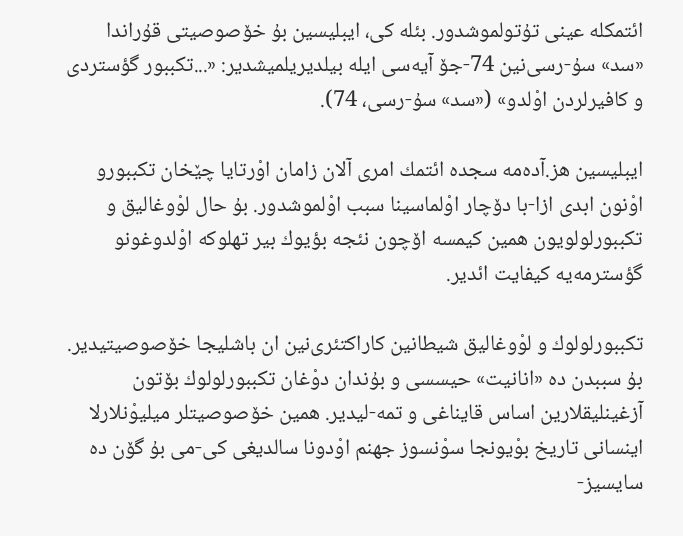ائتمكله عینی تۇتولموشدور. بئله كی، ایبلیسین بۇ خۆصوصیتی قۇراندا «سد» سۇ-رسی‌نین 74-جۆ آیه‌سی ایله بیلدیریلمیشدیر: «...تكببور گؤستردی و كافیرلردن اوْلدو» («سد» سۇ-رسی، 74).

ایبلیسین هز.آده‌مه سجده ائتمك امری آلان زامان اوْرتایا چێخان تكببورو اوْنون ابدی ازا-با دۆچار اوْلماسینا سبب اوْلموشدور. بۇ حال لوْوغالیق و تكببورلولویون همین كیمسه اۆچون نئجه بؤیوك بیر تهلوكه‌ اوْلدوغونو گؤسترمه‌یه كیفایت ائدیر.

تكببورلولوك و لوْوغالیق شیطانین كاراكتئری‌نین ان باشلیجا خۆصوصیتیدیر. بۇ سببدن ده «انانیت» حیسسی و بۇندان دوْغان تكببورلولوك بۆتون آزغینلیقلارین اساس قایناغی و تمه-لیدیر. همین خۆصوصیتلر میلیوْنلارلا اینسانی تاریخ بوْیونجا سوْنسوز جهنم اوْدونا سالدیغی كی-می بۇ گۆن ده سایسیز-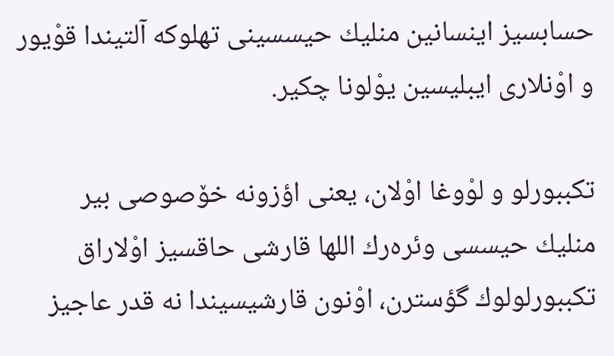حسابسیز اینسانین منلیك حیسسینی تهلوكه‌ آلتیندا قوْیور و اوْنلاری ایبلیسین یوْلونا چكیر.

تكببورلو و لوْوغا اوْلان، یعنی اؤزونه خۆصوصی بیر منلیك حیسسی وئره‌رك اللها قارشی حاقسیز اوْلاراق تكببورلولوك گؤسترن، اوْنون قارشیسیندا نه قدر عاجیز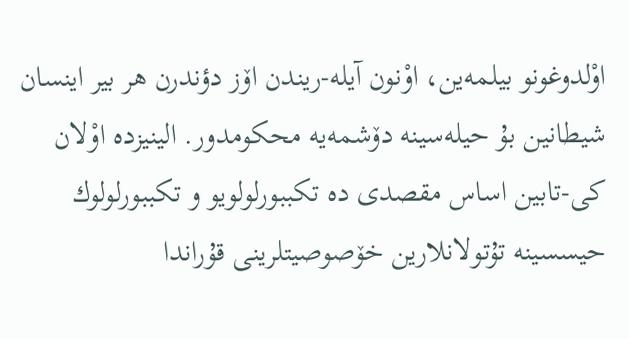اوْلدوغونو بیلمه‌ین، اوْنون آیله-ریندن اۆز دؤندرن هر بیر اینسان شیطانین بۇ حیله‌سینه دۆشمه‌یه محكومدور. الینیزده اوْلان كی-تابین اساس مقصدی ده تكببورلولویو و تكببورلولوك حیسسینه تۇتولانلارین خۆصوصیتلرینی قۇراندا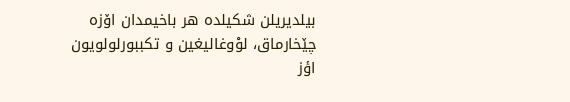بیلدیریلن شكیلده هر باخیمدان اۆزه چێخارماق، لوْوغالیغین و تكببورلولویون اؤز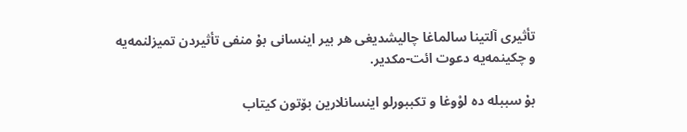تأثیری آلتینا سالماغا چالیشدیغی هر بیر اینسانی بۇ منفی تأثیردن تمیزلنمه‌یه و چكینمه‌یه دعوت ائت-مكدیر.

بۇ سببله ده لوْوغا و تكببورلو اینسانلارین بۆتون كیتاب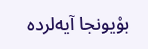بوْیونجا آیه‌لرده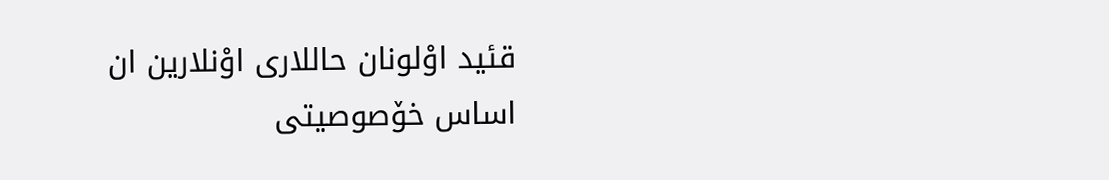قئید اوْلونان حاللاری اوْنلارین ان اساس خۆصوصیتی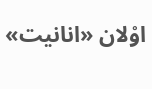اوْلان «انانیت»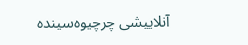آنلاییشی چرچیوه‌سینده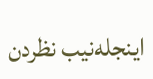اینجله‌نیب نظردن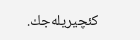كئچیریله‌جك.